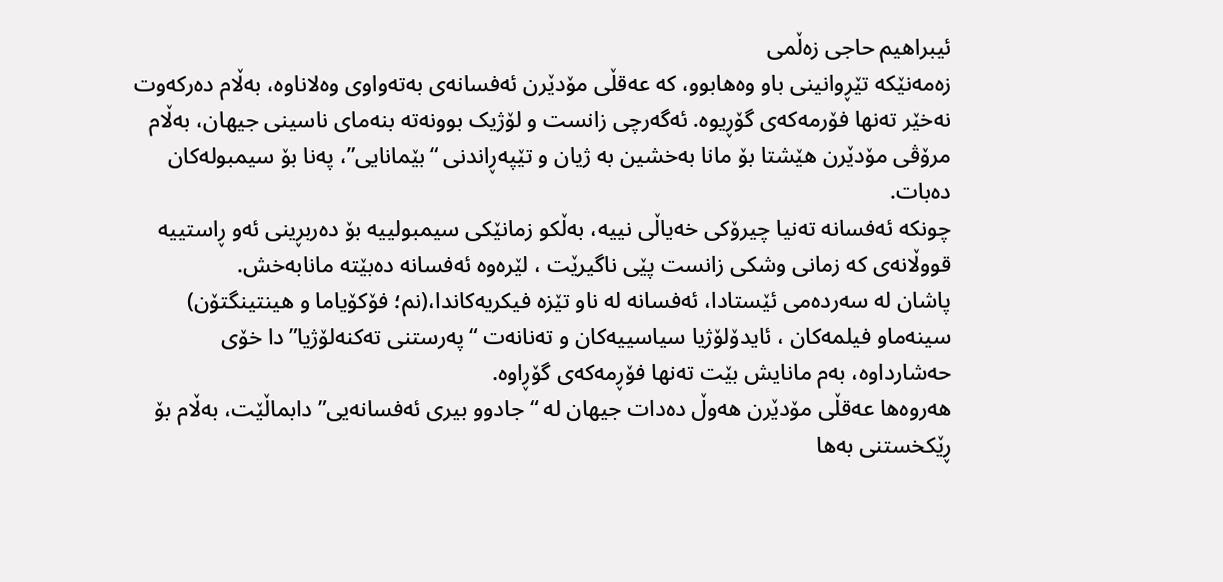ئیبراهیم حاجی زەڵمی
زەمەنێکە تێڕوانینی باو وەهابوو، کە عەقڵی مۆدێرن ئەفسانەی بەتەواوی وەلاناوە، بەڵام دەرکەوت نەخێر تەنها فۆرمەکەی گۆڕیوە. ئەگەرچی زانست و لۆژیک بوونەتە بنەمای ناسینی جیهان، بەڵام مرۆڤی مۆدێرن هێشتا بۆ مانا بەخشین بە ژیان و تێپەڕاندنی “بێمانایی”، پەنا بۆ سیمبولەکان دەبات.
چونکە ئەفسانە تەنیا چیرۆکی خەیاڵی نییە، بەڵکو زمانێکی سیمبولییە بۆ دەربڕینی ئەو ڕاستییە قووڵانەی کە زمانی وشکی زانست پێی ناگیرێت ، لێرەوە ئەفسانە دەبێتە مانابەخش.
پاشان لە سەردەمی ئێستادا، ئەفسانە لە ناو تێزە فیکریەکاندا،(نم؛ فۆکۆیاما و هینتینگتۆن) سینەماو فیلمەکان ، ئایدۆلۆژیا سیاسییەکان و تەنانەت “پەرستنی تەکنەلۆژیا”دا خۆی حەشارداوە، بەم مانایش بێت تەنها فۆڕمەکەی گۆڕاوە.
هەروەها عەقڵی مۆدێرن هەوڵ دەدات جیهان لە “جادوو بیری ئەفسانەیی” دابماڵێت، بەڵام بۆ ڕێکخستنی بەها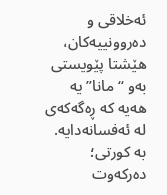ئەخلاقی و دەروونییەکان، هێشتا پێویستی بەو “مانا”یە هەیە کە ڕەگەکەی لە ئەفسانەدایە.
بە کورتی؛ دەرکەوت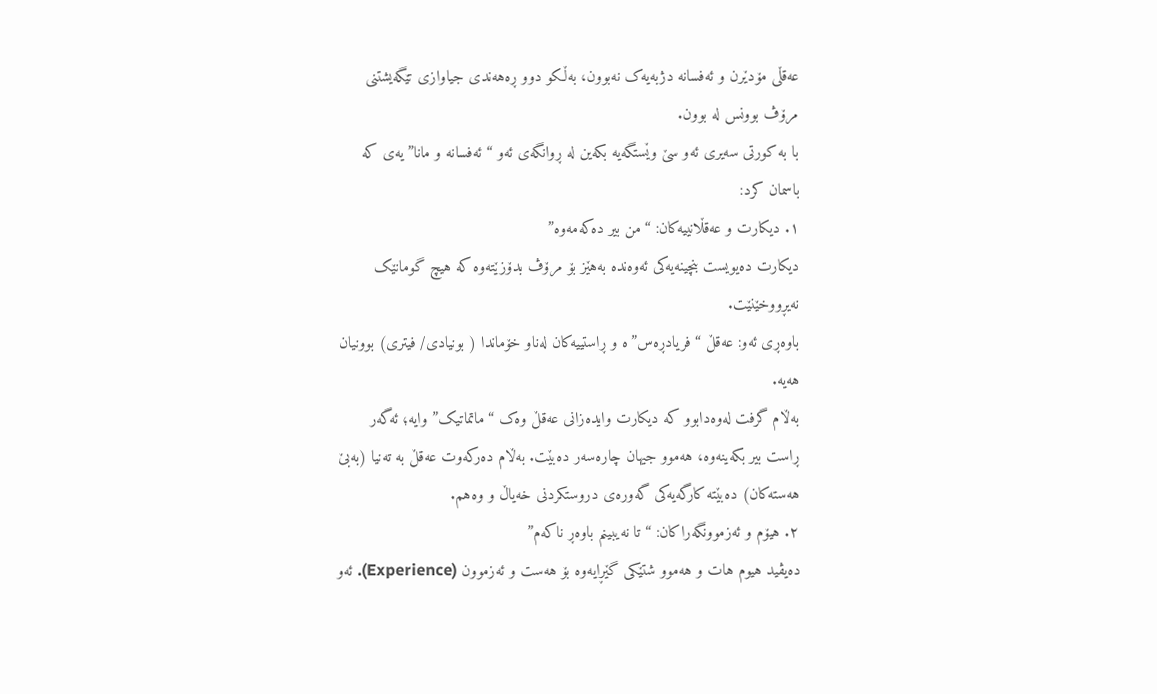عەقڵی مۆدێرن و ئەفسانە دژبەیەک نەبوون، بەڵکو دوو ڕەهەندی جیاوازی تێگەیشتنی مرۆڤ بوونس لە بوون.
با بە کورتی سەیری ئەو سێ وێستگەیە بکەین لە ڕوانگەی ئەو “ئەفسانە و مانا”یەی کە باسمان کرد:
١. دیکارت و عەقڵانییەکان: “من بیر دەکەمەوە”
دیکارت دەیویست بنچینەیەکی ئەوەندە بەهێز بۆ مرۆڤ بدۆزێتەوە کە هیچ گومانێک نەیڕووخێنێت.
باوەڕی ئەو: عەقڵ “فریادڕەس”ە و ڕاستییەکان لەناو خۆماندا ( بونیادی/ فیتری) بوونیان هەیە.
بەڵام گرفت لەوەدابوو کە دیکارت وایدەزانی عەقڵ وەک “ماتماتیک” وایە؛ ئەگەر ڕاست بیر بکەینەوە، هەموو جیهان چارەسەر دەبێت. بەڵام دەرکەوت عەقڵ بە تەنیا (بەبێ هەستەکان) دەبێتە کارگەیەکی گەورەی دروستکردنی خەیاڵ و وەهم.
٢. هیۆم و ئەزموونگەراکان: “تا نەیبینم باوەڕ ناکەم”
دەیڤید هیوم هات و هەموو شتێکی گێڕایەوە بۆ هەست و ئەزموون (Experience). ئەو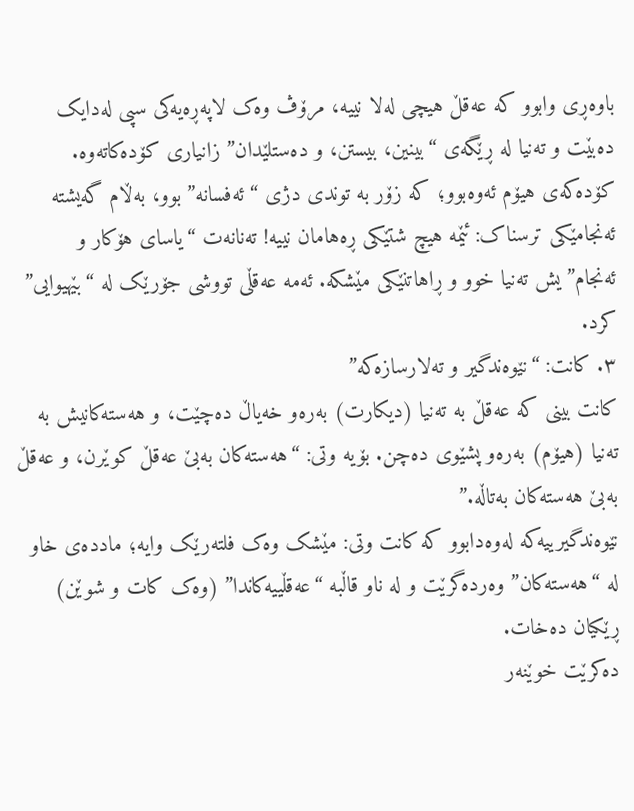باوەڕی وابوو کە عەقڵ هیچی لەلا نییە، مرۆڤ وەک لاپەڕەیەکی سپی لەدایک دەبێت و تەنیا لە ڕێگەی “بینین، بیستن، و دەستلێدان” زانیاری کۆدەکاتەوە.
کۆدەکەی هیۆم ئەوەبوو؛ کە زۆر بە توندی دژی “ئەفسانە” بوو، بەڵام گەیشتە ئەنجامێکی ترسناک: ئێمە هیچ شتێکی ڕەهامان نییە! تەنانەت “یاسای هۆکار و ئەنجام”یش تەنیا خوو و ڕاهاتنێکی مێشکە. ئەمە عەقڵی تووشی جۆرێک لە “بێهیوایی” کرد.
٣. کانت: “نێوەندگیر و تەلارسازەکە”
کانت بینی کە عەقڵ بە تەنیا (دیکارت) بەرەو خەیاڵ دەچێت، و هەستەکانیش بە تەنیا (هیۆم) بەرەو پشێوی دەچن. بۆیە وتی: “هەستەکان بەبێ عەقڵ کوێرن، و عەقڵ بەبێ هەستەکان بەتاڵە.”
نێوەندگیرییەکە لەوەدابوو کە کانت وتی: مێشک وەک فلتەرێک وایە؛ ماددەی خاو لە “هەستەکان” وەردەگرێت و لە ناو قاڵبە “عەقڵییەکاندا” (وەک کات و شوێن) ڕێکیان دەخات.
دەکرێت خوێنەر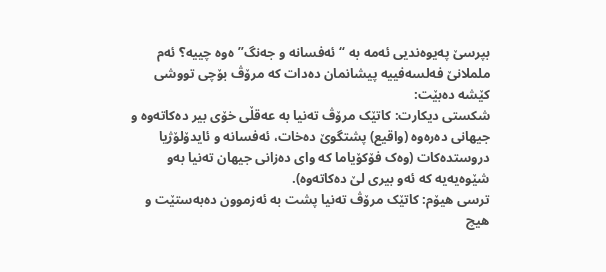بپرسێ پەیوەندیی ئەمە بە “ئەفسانە و جەنگ”ەوە چییە؟ ئەم ململانێ فەلسەفییە پیشانمان دەدات کە مرۆڤ بۆچی تووشی کێشە دەبێت:
شکستی دیکارت: کاتێک مرۆڤ تەنیا بە عەقڵی خۆی بیر دەکاتەوە و جیهانی دەرەوە (واقیع) پشتگوێ دەخات، ئەفسانە و ئایدۆلۆژیا دروستدەکات (وەک فۆکۆیاما کە وای دەزانی جیهان تەنیا بەو شێوەیەیە کە ئەو بیری لێ دەکاتەوە).
ترسی هیۆم: کاتێک مرۆڤ تەنیا پشت بە ئەزموون دەبەستێت و هیچ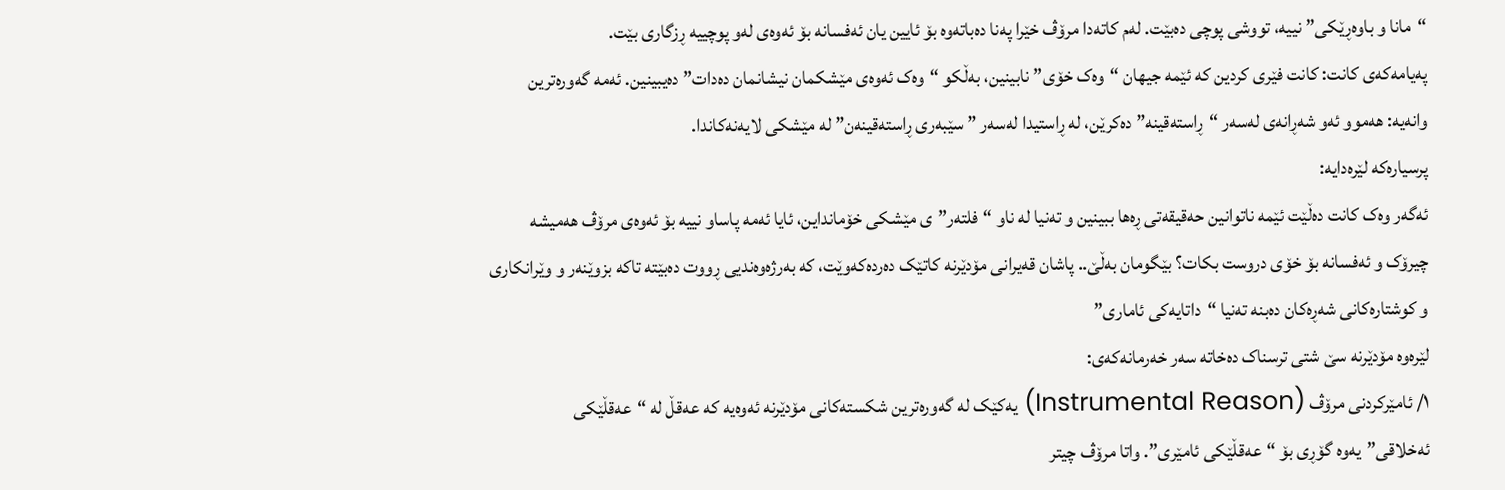“مانا و باوەڕێکی” نییە، تووشی پوچی دەبێت. لەم کاتەدا مرۆڤ خێرا پەنا دەباتەوە بۆ ئایین یان ئەفسانە بۆ ئەوەی لەو پوچییە ڕزگاری بێت.
پەیامەکەی کانت: کانت فێری کردین کە ئێمە جیهان “وەک خۆی” نابینین، بەڵکو “وەک ئەوەی مێشکمان نیشانمان دەدات” دەیبینین. ئەمە گەورەترین وانەیە: هەموو ئەو شەڕانەی لەسەر “ڕاستەقینە” دەکرێن، لە ڕاستیدا لەسەر ” سێبەری ڕاستەقینەن” لە مێشکی لایەنەکاندا.
پرسیارەکە لێرەدایە:
ئەگەر وەک کانت دەڵێت ئێمە ناتوانین حەقیقەتی ڕەها ببینین و تەنیا لە ناو “فلتەر”ی مێشکی خۆمانداین، ئایا ئەمە پاساو نییە بۆ ئەوەی مرۆڤ هەمیشە چیرۆک و ئەفسانە بۆ خۆی دروست بکات؟ بێگومان بەڵێ.. پاشان قەیرانی مۆدێرنە کاتێک دەردەکەوێت، کە بەرژەوەندیی ڕووت دەبێتە تاکە بزوێنەر و وێرانکاری و کوشتارەکانی شەڕەکان دەبنە تەنیا “داتایەکی ئاماری”
لێرەوە مۆدێرنە سێ شتی ترسناک دەخاتە سەر خەرمانەکەی:
١/ ئامێرکردنی مرۆڤ (Instrumental Reason) یەکێک لە گەورەترین شکستەکانی مۆدێرنە ئەوەیە کە عەقڵ لە “عەقڵێکی ئەخلاقی”یەوە گۆڕی بۆ “عەقڵێکی ئامێری”. واتا مرۆڤ چیتر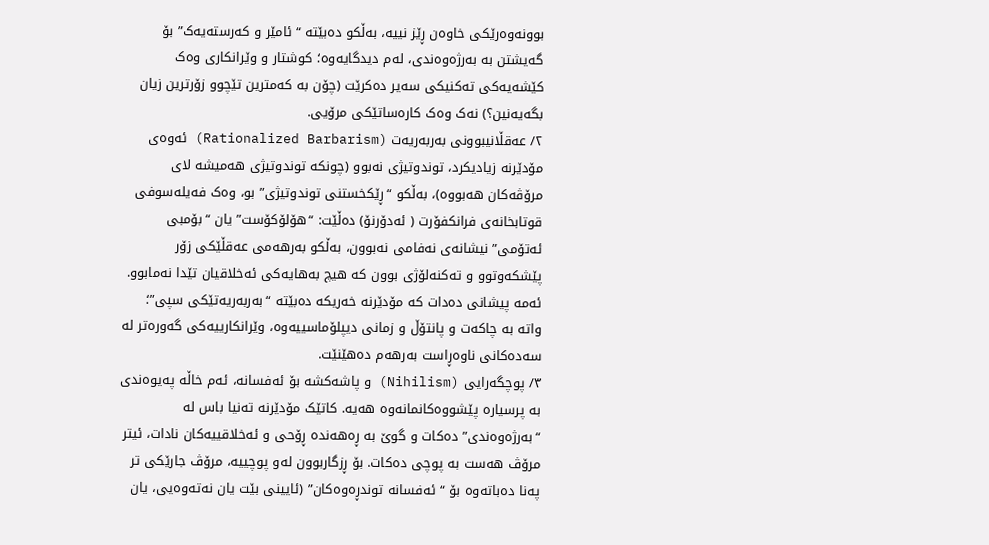بوونەوەرێکی خاوەن ڕێز نییە، بەڵکو دەبێتە “ئامێر و کەرستەیەک” بۆ گەیشتن بە بەرژەوەندی، لەم دیدگایەوە؛ کوشتار و وێرانکاری وەک کێشەیەکی تەکنیکی سەیر دەکرێت (چۆن بە کەمترین تێچوو زۆرترین زیان بگەیەنین؟) نەک وەک کارەساتێکی مرۆیی.
٢/ عەقڵانیبوونی بەربەریەت (Rationalized Barbarism) ئەوەی مۆدێرنە زیادیکرد، توندوتیژی نەبوو (چونکە توندوتیژی هەمیشە لای مرۆڤەکان هەبووە)، بەڵکو “ڕێکخستنی توندوتیژی” بو، وەک فەیلەسوفی قوتابخانەی فرانکفۆرت ( ئەدۆرنۆ) دەڵێت: “هۆلۆکۆست” یان “بۆمبی ئەتۆمی” نیشانەی نەفامی نەبوون، بەڵکو بەرهەمی عەقڵێکی زۆر پێشکەوتوو و تەکنەلۆژی بوون کە هیچ بەهایەکی ئەخلاقیان تێدا نەمابوو. ئەمە پیشانی دەدات کە مۆدێرنە خەریکە دەبێتە “بەربەریەتێکی سپی”؛ واتە بە چاکەت و پانتۆڵ و زمانی دیپلۆماسییەوە، وێرانکارییەکی گەورەتر لە سەدەکانی ناوەڕاست بەرهەم دەهێنێت.
٣/ پوچگەرایی (Nihilism) و پاشەکشە بۆ ئەفسانە، ئەم خاڵە پەیوەندی بە پرسیارە پێشووەکانمانەوە هەیە. کاتێک مۆدێرنە تەنیا باس لە “بەرژەوەندی” دەکات و گوێ بە ڕەهەندە ڕۆحی و ئەخلاقییەکان نادات، ئیتر مرۆڤ هەست بە پوچی دەکات. بۆ ڕزگاربوون لەو پوچییە، مرۆڤ جارێکی تر پەنا دەباتەوە بۆ “ئەفسانە توندڕەوەکان” (ئایینی بێت یان نەتەوەیی، یان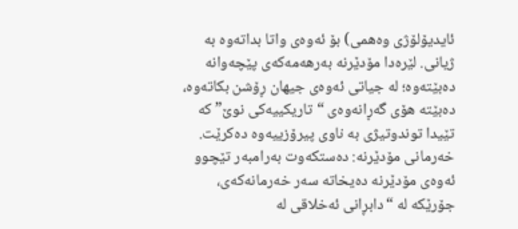ئایدیۆلۆژی وەهمی) بۆ ئەوەی واتا بداتەوە بە ژیانی. لێرەدا مۆدێرنە بەرهەمەکەی پێچەوانە دەبێتەوە؛ لە جیاتی ئەوەی جیهان ڕۆشن بکاتەوە، دەبێتە هۆی گەڕانەوەی “تاریکییەکی نوێ” کە تێیدا توندوتیژی بە ناوی پیرۆزییەوە دەکرێت.
خەرمانی مۆدێرنە: دەستکەوت بەرامبەر تێچوو
ئەوەی مۆدێرنە دەیخاتە سەر خەرمانەکەی، جۆرێکە لە “دابڕانی ئەخلاقی لە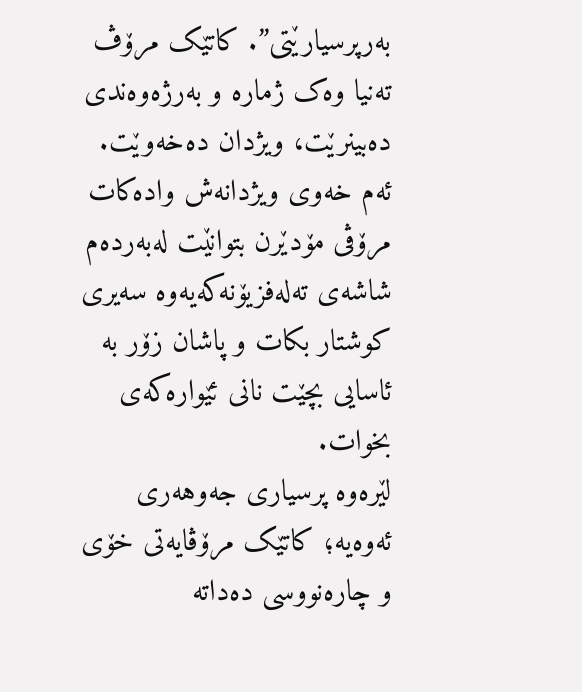بەرپرسیارێتی”. کاتێک مرۆڤ تەنیا وەک ژمارە و بەرژەوەندی دەبینرێت، ویژدان دەخەوێت. ئەم خەوی ویژدانەش وادەکات مرۆڤی مۆدێرن بتوانێت لەبەردەم شاشەی تەلەفزیۆنەکەیەوە سەیری کوشتار بکات و پاشان زۆر بە ئاسایی بچێت نانی ئێوارەکەی بخوات.
لێرەوە پرسیاری جەوهەری ئەوەیە؛ کاتێک مرۆڤایەتی خۆی و چارەنووسی دەداتە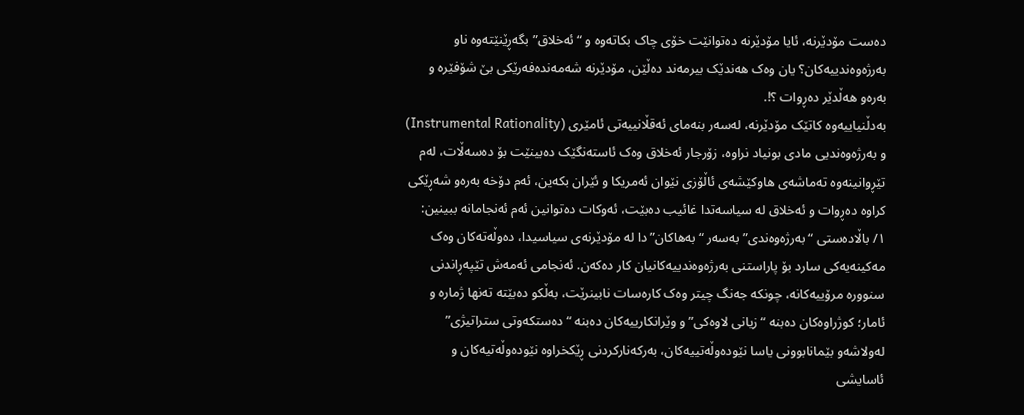دەست مۆدێرنە، ئایا مۆدێرنە دەتوانێت خۆی چاک بکاتەوە و “ئەخلاق” بگەڕێنێتەوە ناو بەرژەوەندییەکان؟ یان وەک هەندێک بیرمەند دەڵێن، مۆدێرنە شەمەندەفەرێکی بێ شۆفێرە و بەرەو هەڵدێر دەڕوات ؟!.
بەدڵنیاییەوە کاتێک مۆدێرنە، لەسەر بنەمای ئەقڵانییەتی ئامێری (Instrumental Rationality) و بەرژەوەندیی مادی بونیاد نراوە، زۆرجار ئەخلاق وەک ئاستەنگێک دەبینێت بۆ دەسەڵات، لەم تێڕوانینەوە تەماشەی هاوکێشەی ئاڵۆزی نێوان ئەمریکا و ئێران بکەین، ئەم دۆخە بەرەو شەڕێکی کراوە دەڕوات و ئەخلاق لە سیاسەتدا غائیب دەبێت، ئەوکات دەتوانین ئەم ئەنجامانە ببینین:
١/ باڵادەستی “بەرژەوەندی” بەسەر “بەهاکان”دا لە مۆدێرنەی سیاسیدا، دەوڵەتەکان وەک مەکینەیەکی سارد بۆ پاراستنی بەرژەوەندییەکانیان کار دەکەن. ئەنجامی ئەمەش تێپەڕاندنی سنوورە مرۆییەکانە، چونکە جەنگ چیتر وەک کارەسات نابینرێت، بەڵکو دەبێتە تەنها ژمارە و ئامار؛ کوژراوەکان دەبنە “زیانی لاوەکی” و وێرانکارییەکان دەبنە “دەستکەوتی ستراتیژی”
لەولاشەو بێمانابوونی یاسا نێودەوڵەتییەکان، بەرکەنارکردنی ڕێکخراوە نێودەوڵەتیەکان و ئاسایشی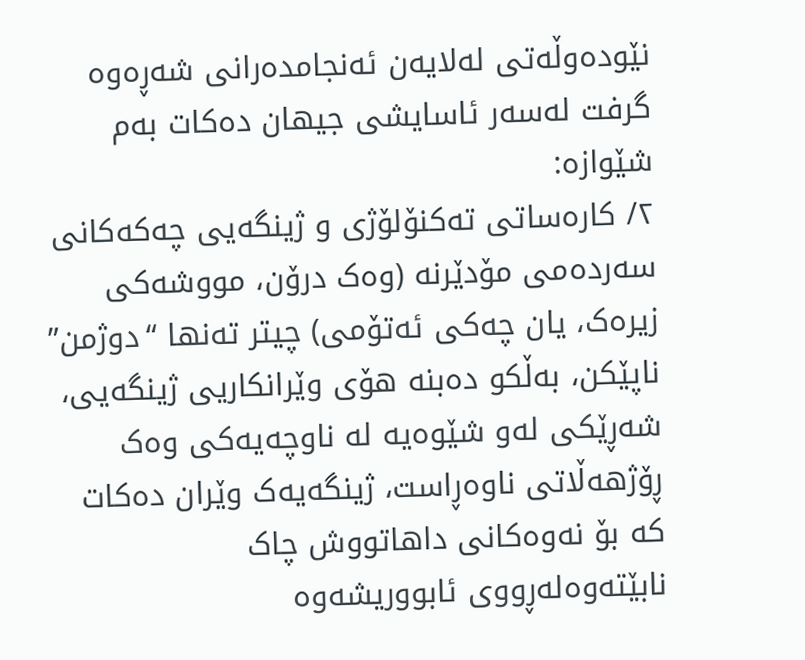نێودەوڵەتی لەلایەن ئەنجامدەرانی شەڕەوە گرفت لەسەر ئاسایشی جیهان دەکات بەم شێوازە:
٢/ کارەساتی تەکنۆلۆژی و ژینگەیی چەکەکانی سەردەمی مۆدێرنە (وەک درۆن، مووشەکی زیرەک، یان چەکی ئەتۆمی) چیتر تەنها “دوژمن” ناپێکن، بەڵکو دەبنە هۆی وێرانکاریی ژینگەیی، شەڕێکی لەو شێوەیە لە ناوچەیەکی وەک ڕۆژهەڵاتی ناوەڕاست، ژینگەیەک وێران دەکات کە بۆ نەوەکانی داهاتووش چاک نابێتەوەلەڕووی ئابووریشەوە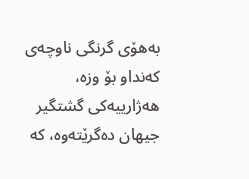بەهۆی گرنگی ناوچەی کەنداو بۆ وزە، هەژارییەکی گشتگیر جیهان دەگرێتەوە، کە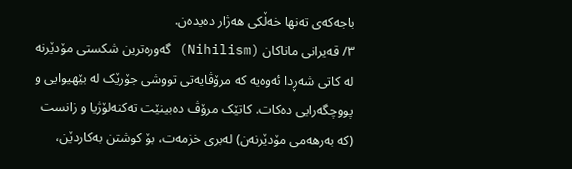باجەکەی تەنها خەڵکی هەژار دەیدەن.
٣/ قەیرانی ماناکان (Nihilism) گەورەترین شکستی مۆدێرنە لە کاتی شەڕدا ئەوەیە کە مرۆڤایەتی تووشی جۆرێک لە بێهیوایی و پووچگەرایی دەکات. کاتێک مرۆڤ دەبینێت تەکنەلۆژیا و زانست (کە بەرهەمی مۆدێرنەن) لەبری خزمەت، بۆ کوشتن بەکاردێن،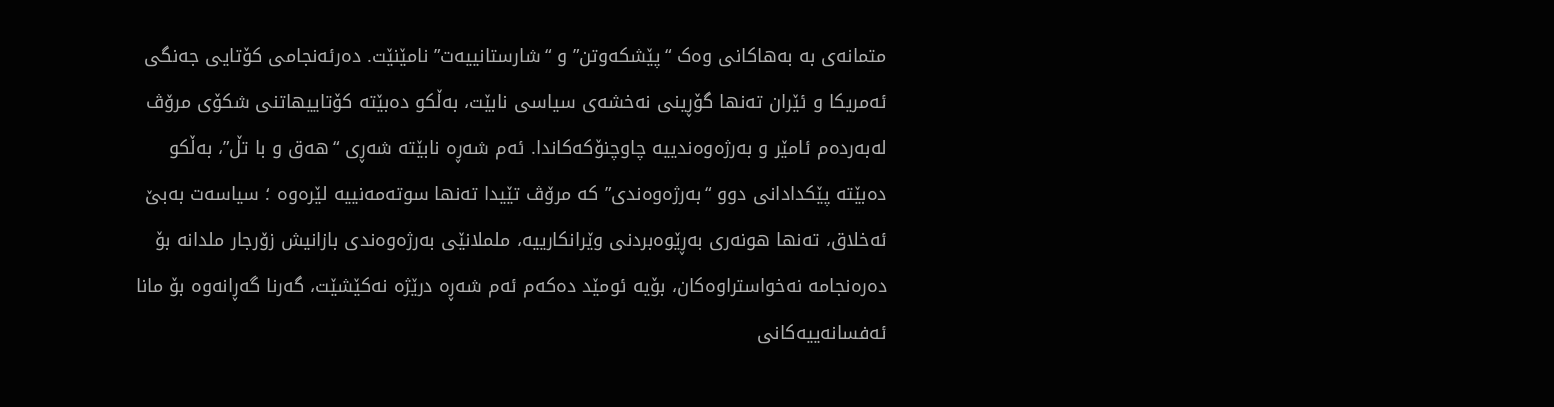متمانەی بە بەهاکانی وەک “پێشکەوتن” و “شارستانییەت” نامێنێت. دەرئەنجامی کۆتایی جەنگی ئەمریکا و ئێران تەنها گۆڕینی نەخشەی سیاسی نابێت، بەڵکو دەبێتە کۆتاییهاتنی شکۆی مرۆڤ لەبەردەم ئامێر و بەرژەوەندییە چاوچنۆکەکاندا. ئەم شەڕە نابێتە شەڕی “هەق و با تڵ”، بەڵکو دەبێتە پێکدادانی دوو “بەرژەوەندی” کە مرۆڤ تێیدا تەنها سوتەمەنییە لێرەوە ؛ سیاسەت بەبێ ئەخلاق، تەنها هونەری بەڕێوەبردنی وێرانکارییە، ململانێی بەرژەوەندی بازانیش زۆرجار ملدانە بۆ دەرەنجامە نەخواستراوەکان، بۆیە ئومێد دەکەم ئەم شەڕە درێژە نەکێشێت، گەرنا گەڕانەوە بۆ مانا ئەفسانەییەکانی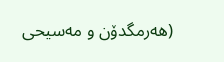(هەرمگدۆن و مەسیحی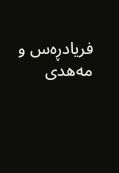فریادڕەس و مەهدی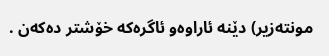مونتەزیر) دێنە ئاراوەو ئاگرەکە خۆشتر دەکەن .